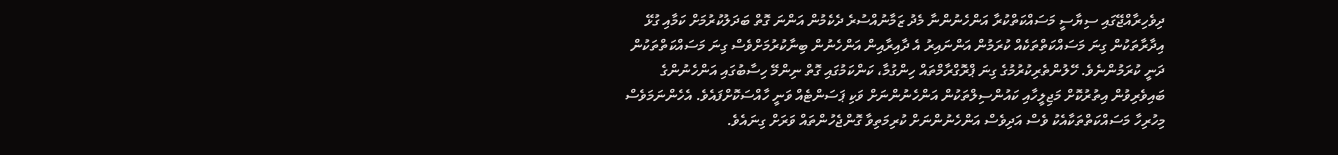ދިވެހިރާއްޖޭގައި ސިޔާސީ މަސައްކަތްކުރާ އަންހެނުންނާ މެދު ޒަމާނުއްސުރެ ދެކެމުން އަންނަ ގޮތް ބަދަލުކުރުމަށް ކަމާއި ގުޅޭ އިދާރާތަކުން ގިނަ މަސައްކަތްތަކެއް ކުރަމުން އަންނައިރު އެ ދާއިރާއިން އަންހެނުން ބިނާކުރުމަށްވެސް ގިނަ މަސައްކަތްތަކުން ދަނީ ކުރަމުންނެވެ. ހޭލުންތެރިކުރުމުގެ ގިނަ ޕްރޮގްރާމްތައް ހިންގުމާ، ކަންކަމުގައި ގޮތް ނިންމޭ ހިސާބުގައި އަންހެނުންގެ ބައިވެރިވުން އިތުރުކޮށް މަޖިލީހާއި ކައުންސިލްތަކުން އަންހެނުންނަށް ވަކި ޕަސަންޓެއް ވަނީ ހާއްސަކޮށްފައެވެ. އެހެންނަމަވެސް މިހުރިހާ މަސައްކަތްތަކާއެކު ވެސް އަދިވެސް އަންހެނުންނަށް ކުރިމަތިވާ ގޮންޖެހުންތައް ވަރަށް ގިނައެވެ.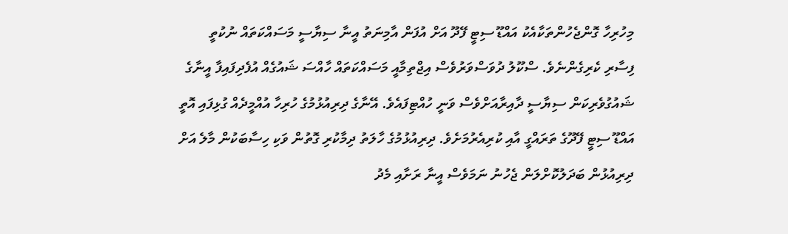މިހުރިހާ ގޮންޖެހުންތަކާއެކު އައްޑޫ ސިޓީ ފޭދޫ އަށް އުފަން އާމިނަތު އީނާ ސިޔާސީ މަސައްކަތައް ނުކުތީ ފިސާރި ކެރިގެންނެވެ. ސްކޫލު ދުވަސްވަރުވެސް އިޖްތިމާއީ މަސައްކަތައް ހާއްސަ ޝައުގެއް އުފެދިފައިފާ އީނާގެ ޝައުގުވެރިކަން ސިޔާސީ ދާއިރާއަށްވެސް ވަނީ ހުއްޓިފައެވެ. އޭނާގެ ދިރިއުޅުމުގެ ހުރިހާ އުއްމީދެއް ގުޅިފައި އޮތީ އައްޑޫ ސިޓީ ފޭދޫގެ ތަރައްގީ އާއި ކުރިއެރުމަށެވެ. ދިރިއުޅުމުގެ ހާލަތު ދިމާކުރި ގޮތުން ވަކި ހިސާބަކުން މާލެ އަށް ދިރިއުޅުން ބަދަލުކޮށްލަން ޖެހުނު ނަމަވެސް އީނާ ރަށާއި މެދު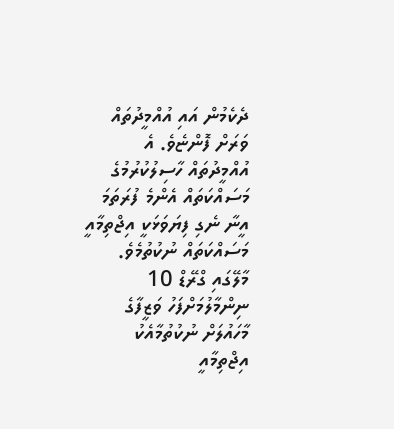ދެކެމުން އައި އުއްމީދުތައް ވަރަށް ފޮންޏެވެ. އެ އުއްމީދުތައް ހާސިލުކުރުމުގެ މަސައްކަތައް އެންމެ ފުރަތަމަ އީނާ ނެގި ފިޔަވަޅަކީ އިޖްތިމާއީ މަސައްކަތައް ނުކުތުމެވެ.
މާލޭގައި ގްރޭޑް 10 ނިންމާލުމަށްފަހު ވަޒީފާގެ މާހައުލަށް ނުކުތުމާއެކު އިޖްތިމާއީ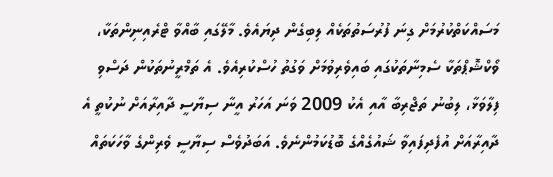މަސައްކަތްކުރުމަށް ގިނަ ފުރުސަތުތަކެއް ލިބިގެން ދިޔައެވެ. މާލޭގައި ބާއްވާ ޓްރެއިނިންތަކާ، ވޯކްޝޮޕްތަކާ ސެމިނާތަކުގައި ބައިވެރިވުމަށް ވަގުތު ހުސްކުރިއެވެ. އެ ތަމްރީނުތަކުން ދަސްވި ފިލާވަޅާ، ލިބުނު ތަޖްރިބާ އާއި އެކު 2009 ވަނަ އަހަރު އީނާ ސިޔާސީ ދާއިރާއަށް ނުކުތީ އެ ދާއިރާއަށް އުފެދިފައިވާ ޝައުގެއްގެ ބޮޑުކަމުންނެވެ. އަބަދުވެސް ސިޔާސީ ވެރިންގެ ވާހަކަތައް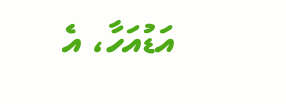އަޑުއަހާ، އެ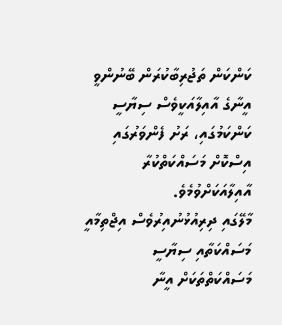ކަންކަން ތަޖުރިބާކުރަން ބޭނުންވީ އީނާގެ އާއިލާއަކީވެސް ސިޔާސީ ކަންކަމުގައި، ރަށު ފެންވަރުގައި އިސްކޮށް މަސައްކަތްކުރާ އާއިލާއަކަށްވުމެވެ.
މާލޭގައި ދިރިއުޅުނުއިރުވެސް އިޖްތިމާއީ މަސައްކަތާއި ސިޔާސީ މަސައްކަތްތަކަށް އީނާ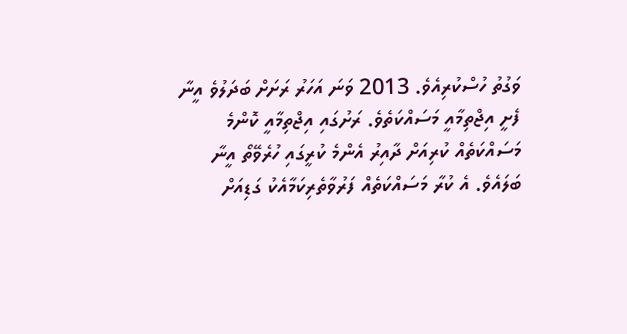ވަގުތު ހުސްކުރިއެވެ. 2013 ވަނަ އަހަރު ރަށަށް ބަދަލުވެ އީނާ ފެށީ އިޖްތިމާއީ މަސައްކަތެވެ. ރަށުގައި އިޖްތިމާއީ ކޮންމެ މަސައްކަތެއް ކުރިއަށް ދާއިރު އެންމެ ކުރީގައި ހުރެވޭތޯ އީނާ ބަލައެވެ. އެ ކުރާ މަސައްކަތެއް ފަރުވާތެރިކަމާއެކު ގަޑިއަށް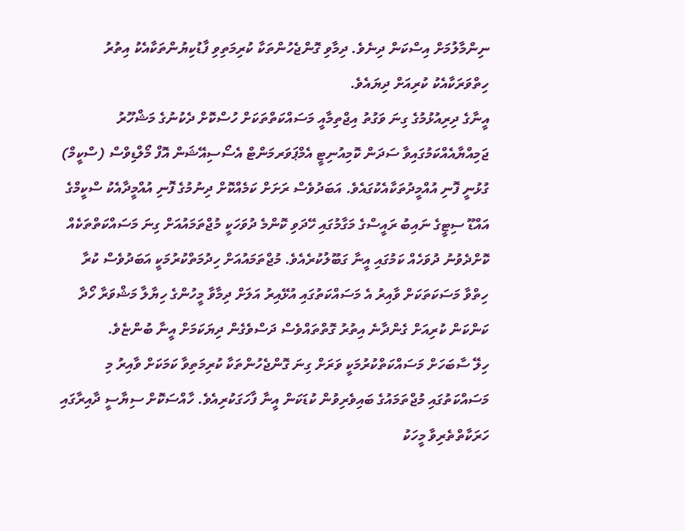ނިންމާލުމަށް އިސްކަން ދިނެވެ. ދިމާވި ގޮންޖެހުންތަކާ ކުރިމަތިވި ފާޑުކިޔުންތަކާއެކު އިތުރު ހިތްވަރަކާއެކު ކުރިއަށް ދިޔައެވެ.
އީނާގެ ދިރިއުޅުމުގެ ގިނަ ވަގުތު އިޖްތިމާއީ މަސައްކަތްތަކަށް ހުސްކޮށް ދެކުނުގެ މަޝްހޫރު ޖަމިއްޔާއެއްކަމުގައިވާ ސަދަން ކޮމިއުނިޓީ އެމްޕަވަރމަންޓް އެސޯސިއޭޝަން އޮފް މޯލްޑިވްސް (ސްކީމް) ގުޅުނީ ފޮނި އުއްމީދުތަކާއެކުގައެވެ. އަބަދުވެސް ރަށަށް ކަމެއްކޮށް ދިނުމުގެ ފޮނި އުއްމީދާއެކު ސްކީމްގެ އައްޑޫ ސިޓީގެ ނައިބު ރައީސްގެ މަގާމުގައި ހޭދަވި ކޮންމެ ދުވަހަކީ މުޖްތަމައުއަށް ގިނަ މަސައްކަތްތަކެއް ކޮށްދެވުނު ދުވަހެއް ކަމުގައި އީނާ ގަބޫލުކުރެއެވެ. މުޖްތަމައުއަށް ހިދުމަތްކުރުމަކީ އަބަދުވެސް ކުރާ ހިތްވާ މަސަކަތަކަށް ވާއިރު އެ މަސައްކަތުގައި އުޅޭއިރު އަލަށް ދިމާވާ މީހުންގެ ހިޔާލާ މަޝްވަރާ ހޯދާ ކަންކަން ކުރިއަށް ގެންދާނެ އިތުރު ގޮތްތައްވެސް ދަސްވެގެން ދިޔަކަމަށް އީނާ ބުންޏެވެ.
ހިލޭ ސާބަހަށް މަސައްކަތްކުރުމަކީ ވަރަށް ގިނަ ގޮންޖެހުންތަކާ ކުރިމަތިވާ ކަމަކަށް ވާއިރު މި މަސައްކަތުގައި މުޖްތަމައުގެ ބައިވެރިވުން ކުޑަކަން އީނާ ފާހަގަކުރިއެވެ. ހާއްސަކޮށް ސިޔާސީ ދާއިރާގައި ހަރަކާތްތެރިވާ މީހަކު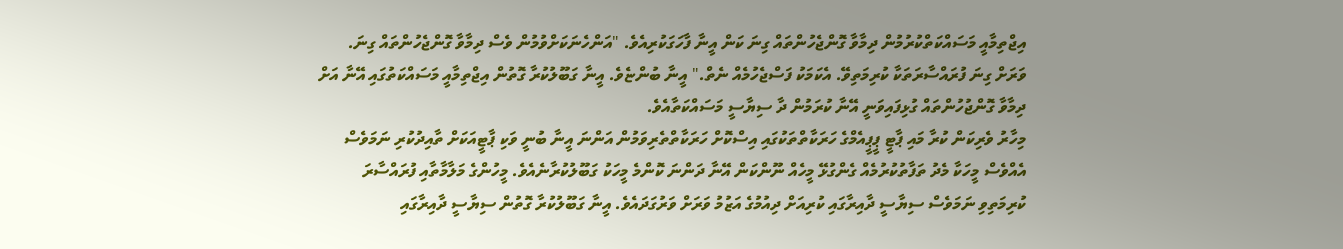އިޖްތިމާއީ މަސައްކަތްކުރުމުން ދިމާވާ ގޮންޖެހުންތައް ގިނަ ކަން އީނާ ފާހަގަކުރިއެވެ. "އަންހެނަކަށްވުމުން ވެސް ދިމާވާ ގޮންޖެހުންތައް ގިނަ. ވަރަށް ގިނަ ފުރައްސާރަތަކާ ކުރިމަތިވޭ. އެކަމަކު ފަސްޖެހުމެއް ނެތް." އީނާ ބުންޏެވެ. އީނާ ގަބޫލުކުރާ ގޮތުން އިޖްތިމާއީ މަސައްކަތުގައި އޭނާ އަށް ދިމާވާ ގޮންޖުހުންތައް ގުޅިފައިވަނީ އޭނާ ކުރަމުން ދާ ސިޔާސީ މަސައްކަތާއެވެ.
މިހާރު ވެރިކަން ކުރާ މައި ޕާޓީ ޕީޕީއެމްގެ ހަރަކާތްތަކުގައި އިސްކޮށް ހަރަކާތްތެރިވަމުން އަންނަ އީނާ ބުނީ ވަކި ޕާޓީއަކަށް ތާއިދުކުރި ނަމަވެސް އެއްވެސް މީހަކާ މެދު ތަފާތުކުރުމެއް ގެންގުޅޭ މީހެއް ނޫންކަން އޭނާ ދަންނަ ކޮންމެ މީހަކު ގަބޫލުކުރާނެއެވެ. މީހުންގެ މަލާމާތާއި ފުރައްސާރަ ކުރިމަތިވި ނަމަވެސް ސިޔާސީ ދާއިރާގައި ކުރިއަށް ދިއުމުގެ އަޒުމު ވަރަށް ވަރުގަދައެވެ. އީނާ ގަބޫލުކުރާ ގޮތުން ސިޔާސީ ދާއިރާގައި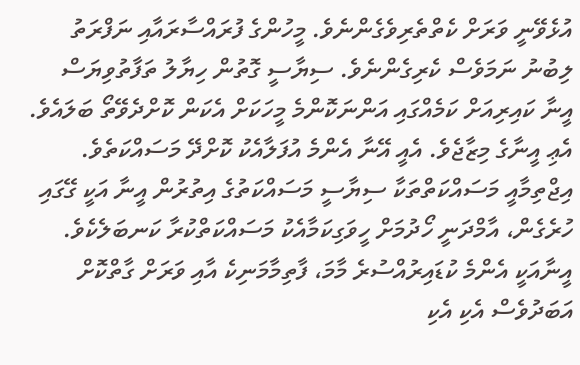އުޅެވޭނީ ވަރަށް ކެތްތެރިވެގެންނެވެ. މީހުންގެ ފުރައްސާރައާއި ނަފްރަތު ލިބުނު ނަމަވެސް ކެރިގެންނެވެ. ސިޔާސީ ގޮތުން ހިޔާލު ތަފާތުވިޔަސް އީނާ ކައިރިއަށް ކަމެއްގައި އަންނަކޮންމެ މީހަކަށް އެކަން ކޮށްދެވޭތޯ ބަލައެވެ. އެޢި އީނާގެ މިޒާޖެވެ. އެއީ އޭނާ އެންމެ އުފަލާއެކު ކޮށްދޭ މަސައްކަތެވެ.
އިޖްތިމާއީ މަސައްކަތްތަކާ ސިޔާސީ މަސައްކަތުގެ އިތުރުން އީނާ އަކީ ގޭގައި ހުރެގެން، އާމްދަނީ ހޯދުމަށް ހީވަގިކަމާއެކު މަސައްކަތްކުރާ ކަނބަލެކެވެ. އީނާއަކީ އެންމެ ކުޑައިރުއްސުރެ މާމަ، ފާތިމާމަނިކެ އާއި ވަރަށް ގާތްކޮށް އަބަދުވެސް އެކި އެކި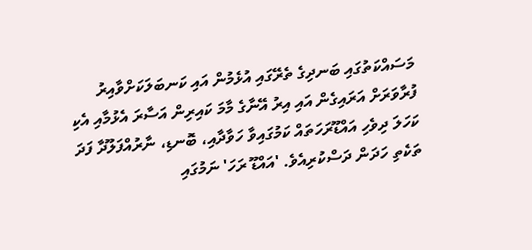މަސައްކަތުގައި ބަނދިގެ ތެރޭގައި އުޅެމުން އައި ކަނބަލަކަށްވާއިރު ފުރާވަރަށް އަރައިގެން އައި އިރު އޭނާގެ މާމަ ކައިރިން އަސާރަ އެޅުމާއި އެކި ކަހަލަ ދިވެހި އައްޑޫރަހަތައް ކަމުގައިވާ ހަވާދާއި، ބޮނޑި، ނާރުއްފަލޫދާ ފަދަ ތަކެތި ހަދަން ދަސްކުރިއެވެ. 'އައްޑޫ ރަހަ' ނަމުގައި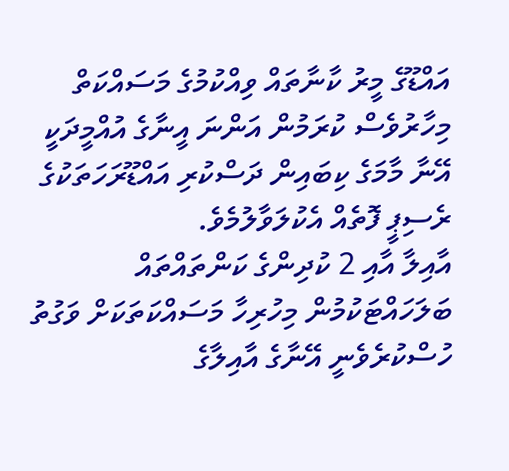އައްޑޫގެ މީރު ކާނާތައް ވިއްކުމުގެ މަސައްކަތް މިހާރުވެސް ކުރަމުން އަންނަ އީނާގެ އުއްމީދަކީ އޭނާ މާމަގެ ކިބައިން ދަސްކުރި އައްޑޫރަހަތަކުގެ ރެސިޕީ ފޮތެއް އެކުލަވާލުމެވެ.
އާއިލާ އާއި 2 ކުދިންގެ ކަންތައްތައް ބަލަހައްޓަކުމުން މިހުރިހާ މަސައްކަތަކަށް ވަގުތު ހުސްކުރެވެނީ އޭނާގެ އާއިލާގެ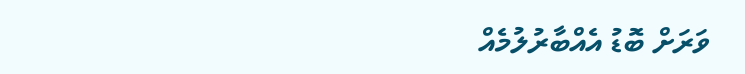ވަރަށް ބޮޑު އެއްބާރުލުމެއް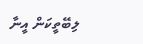ލިބޭތީކަން އީނާ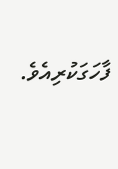ފާހަގަކުރިއެވެ.